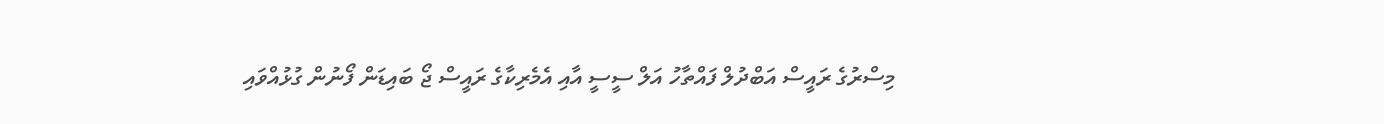މިސްރުގެ ރައީސް އަބްދުލް ފައްތާހު އަލް ސީސީ އާއި އެމެރިކާގެ ރައީސް ޖޯ ބައިޑަން ފޯނުން ގުޅުއްވައި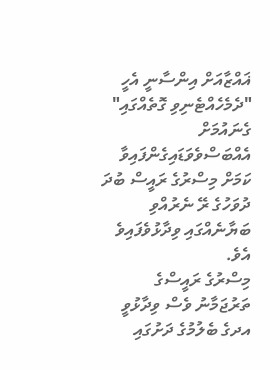ޣައްޒާއަށް އިންސާނީ އެހީ "ދެމެހެއްޓެނިވި ގޮތެއްގައި" ގެނައުމަށް އެއްބަސްވެވަޑައިގެންފައިވާ ކަމަށް މިސްރުގެ ރައީސް ބުދަ ދުވަހުގެ ރޭ ނެރުއްވި ބަޔާނެއްގައި ވިދާޅުވެފައިވެ އެވެ.
މިސްރުގެ ރައީސްގެ ތަރުޖަމާނު ވެސް ވިދާޅުވީ އދގެ ބެލުމުގެ ދަށުގައި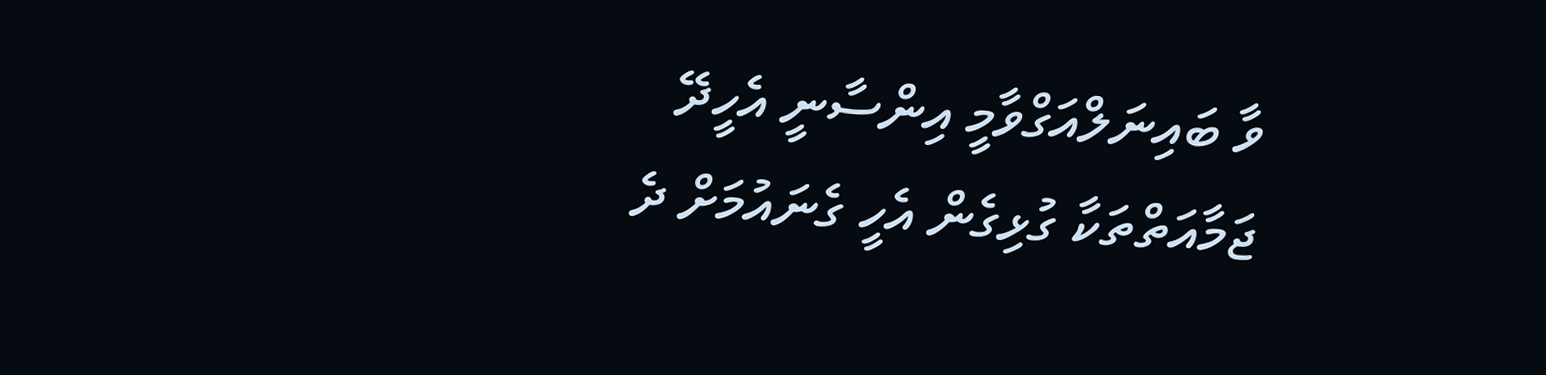ވާ ބައިނަލްއަގްވާމީ އިންސާނީ އެހީދޭ ޖަމާއަތްތަކާ ގުޅިގެން އެހީ ގެނައުމަށް ދެ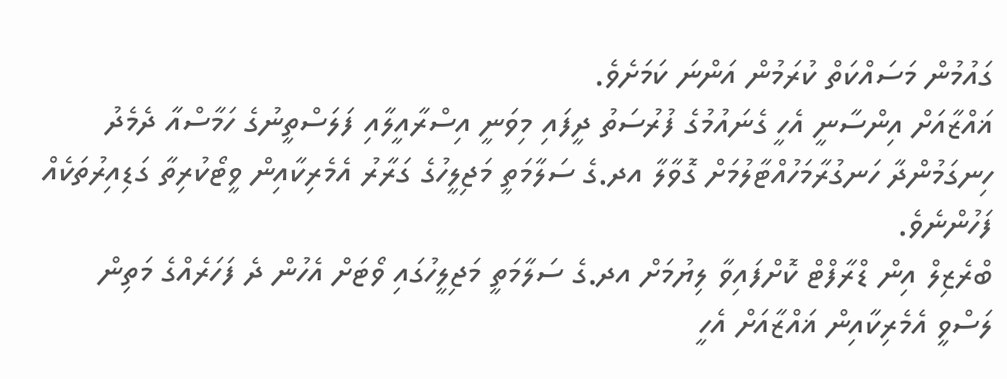ގައުމުން މަސައްކަތް ކުރަމުން އަންނަ ކަމަށެވެ.
ޣައްޒާއަށް އިންސާނީ އެހީ ގެނައުމުގެ ފުރުސަތު ދީފައި މިވަނީ އިސްރާއީލާއި ފަލަސްތީނުގެ ހަމާސްއާ ދެމެދު ހިނގަމުންދާ ހަނގުރާމަހުއްޓާލުމަށް ގޮވާލާ އދ.ގެ ސަލާމަތީ މަޖިލީހުގެ ގަރާރު އެމެރިކާއިން ވީޓޯކުރިތާ ގަޑިއިރުތަކެއް ފަހުންނެވެ.
ބްރެޒިލް އިން ޑްރާފްޓް ކޮށްފައިވާ ލިޔުމަށް އދ.ގެ ސަލާމަތީ މަޖިލީހުގައި ވޯޓަށް އެހުން ދެ ފަހަރެއްގެ މަތިން ލަސްވީ އެމެރިކާއިން ޣައްޒާއަށް އެހީ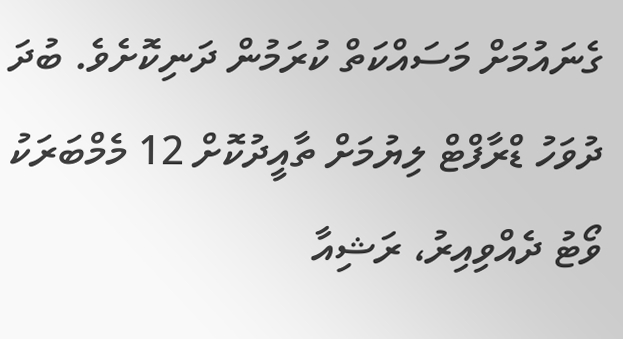ގެނައުމަށް މަސައްކަތް ކުރަމުން ދަނިކޮށެވެ. ބުދަ ދުވަހު ޑްރާފްޓް ލިޔުމަށް ތާއީދުކޮށް 12 މެމްބަރަކު ވޯޓު ދެއްވިއިރު، ރަޝިއާ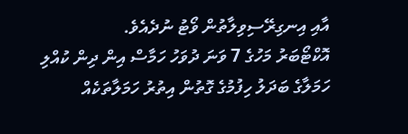އާއި އިނގިރޭސިވިލާތުން ވޯޓު ނުދެއެވެ.
އޮކްޓޯބަރު މަހުގެ 7 ވަނަ ދުވަހު ހަމާސް އިން ދިން ކުއްލި ހަމަލާގެ ބަދަލު ހިފުމުގެ ގޮތުން އިތުރު ހަމަލާތަކެއް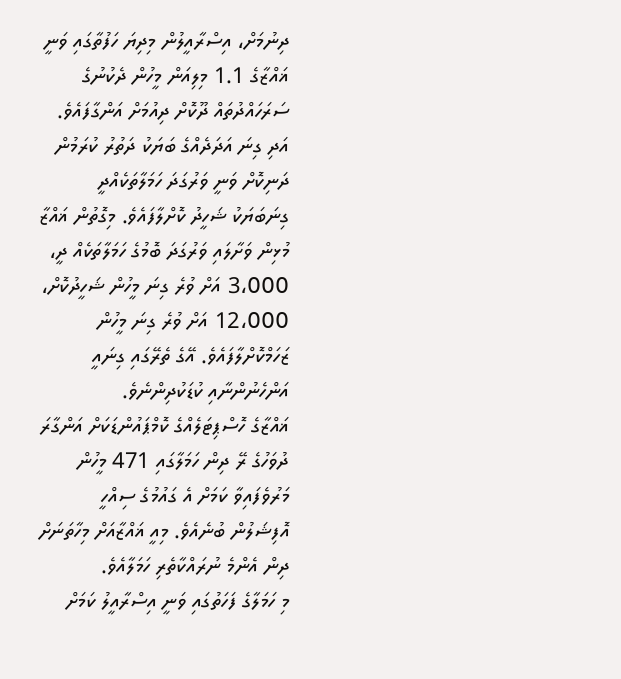ދިނުމަށް، އިސްރާއީލުން މިދިޔަ ހަފުތާގައި ވަނީ ޣައްޒާގެ 1.1 މިލިއަން މީހުން ދެކުނުގެ ސަރަހައްދުތައް ދޫކޮށް ދިއުމަށް އަންގާފައެވެ. އަދި ގިނަ އަދަދެއްގެ ބަޔަކު ދަތުރު ކުރަމުން ދަނިކޮށް ވަނީ ވަރުގަދަ ހަމަލާތަކެއްދީ ގިނަބަޔަކު ޝަހީދު ކޮށްލާފައެވެ. މިގޮތުން ޣައްޒާ މުޅިން ވަށާލައި ވަރުގަދަ ބޮމުގެ ހަމަލާތަކެއް ދީ، 3،000 އަށް ވުރެ ގިނަ މީހުން ޝަހީދުކޮށް، 12،000 އަށް ވުރެ ގިނަ މީހުން ޒަހަމްކޮށްލާފައެވެ. އޭގެ ތެރޭގައި ގިނައީ އަންހެނުންނާއި ކުޑަކުދިންނެވެ.
ޣައްޒާގެ ހޮސްޕިޓަލެއްގެ ކޮމްޕައުންޑަކަށް އަންގާރަ ދުވަހުގެ ރޭ ދިން ހަމަލާގައި 471 މީހުން މަރުވެފައިވާ ކަމަށް އެ ގައުމުގެ ސިއްހީ އޮފިޝަލުން ބުނެއެވެ. މިއީ ޣައްޒާއަށް މިހާތަނަށް ދިން އެންމެ ނުރައްކާތެރި ހަމަލާއެވެ.
މި ހަމަލާގެ ފަހަތުގައި ވަނީ އިސްރާއީލު ކަމަށް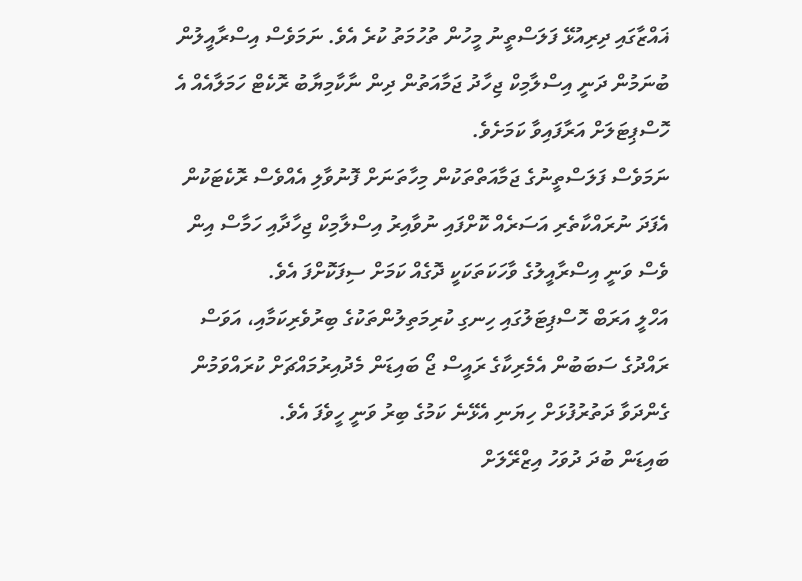ޣައްޒާގައި ދިރިއުޅޭ ފަލަސްތީނު މީހުން ތުހުމަތު ކުރެ އެވެ. ނަމަވެސް އިސްރާއީލުން ބުނަމުން ދަނީ އިސްލާމިކް ޖިހާދު ޖަމާއަތުން ދިން ނާކާމިޔާބު ރޮކެޓް ހަމަލާއެއް އެ ހޮސްޕިޓަލަށް އަރާފައިވާ ކަމަށެވެ.
ނަމަވެސް ފަލަސްތީނުގެ ޖަމާއަތްތަކުން މިހާތަނަށް ފޮނުވާލި އެއްވެސް ރޮކެޓަކުން އެފަދަ ނުރައްކާތެރި އަސަރެއް ކޮށްފައި ނުވާއިރު އިސްލާމިކް ޖިހާދާއި ހަމާސް އިން ވެސް ވަނީ އިސްރާއީލުގެ ވާހަކަތަކަކީ ދޮގެއް ކަމަށް ސިފަކޮށްފަ އެވެ.
އަހްލީ އަރަބް ހޮސްޕިޓަލުގައި ހިނގި ކުރިމަތިލުންތަކުގެ ބިރުވެރިކަމާއި، އަވަސް ރައްދުގެ ސަބަބުން އެމެރިކާގެ ރައީސް ޖޯ ބައިޑަން މެދުއިރުމައްޗަށް ކުރައްވަމުން ގެންދަވާ ދަތުރުފުޅަށް ހިޔަނި އެޅޭނެ ކަމުގެ ބިރު ވަނީ ހީވެފަ އެވެ.
ބައިޑަން ބުދަ ދުވަހު އިޒްރޭލަށް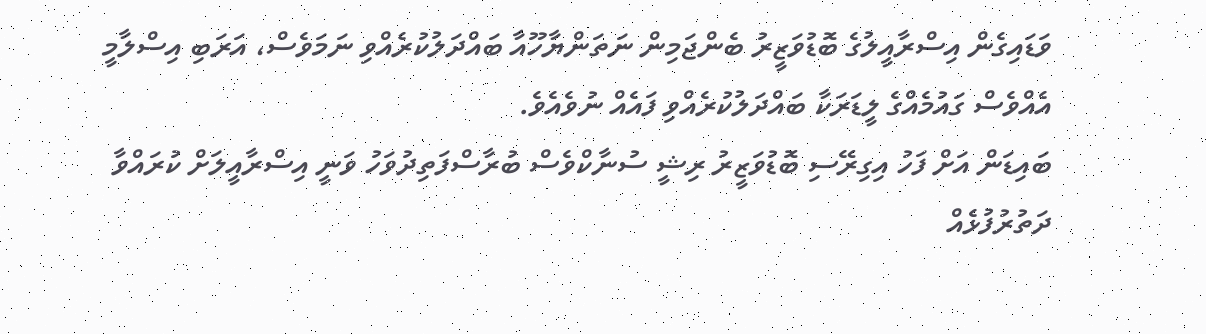ވަޑައިގެން އިސްރާއީލުގެ ބޮޑުވަޒީރު ބެންޖަމިން ނަތަންޔާހޫއާ ބައްދަލުކުރެއްވި ނަމަވެސް، އަރަބި އިސްލާމީ އެއްވެސް ގައުމެއްގެ ލީޑަރަކާ ބައްދަލުކުރެއްވި ފައެއް ނުވެއެވެ.
ބައިޑަން އަށް ފަހު އިގިރޭސި ބޮޑުވަޒީރު ރިޝީ ސުނާކްވެސް ބުރާސްފަތިދުވަހު ވަނީ އިސްރާއީލަށް ކުރައްވާ ދަތުރުފުޅެއް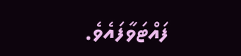ފައްޓަވާފައެވެ.